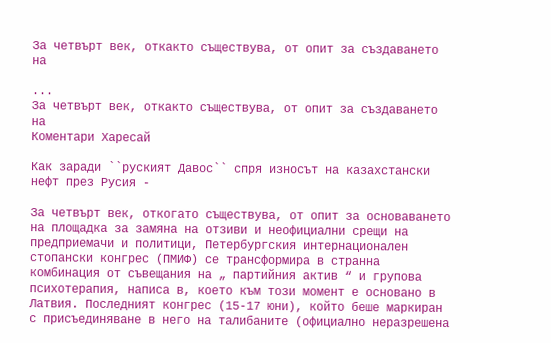За четвърт век, откакто съществува, от опит за създаването на

...
За четвърт век, откакто съществува, от опит за създаването на
Коментари Харесай

Как заради ``руският Давос`` спря износът на казахстански нефт през Русия -

За четвърт век, откогато съществува, от опит за основаването на площадка за замяна на отзиви и неофициални срещи на предприемачи и политици, Петербургския интернационален стопански конгрес (ПМИФ) се трансформира в странна комбинация от съвещания на „ партийния актив “ и групова психотерапия, написа в, което към този момент е основано в Латвия. Последният конгрес (15-17 юни), който беше маркиран с присъединяване в него на талибаните (официално неразрешена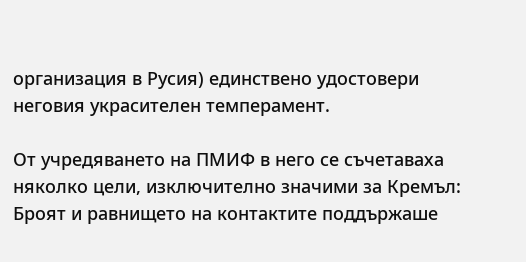организация в Русия) единствено удостовери неговия украсителен темперамент.

От учредяването на ПМИФ в него се съчетаваха няколко цели, изключително значими за Кремъл: Броят и равнището на контактите поддържаше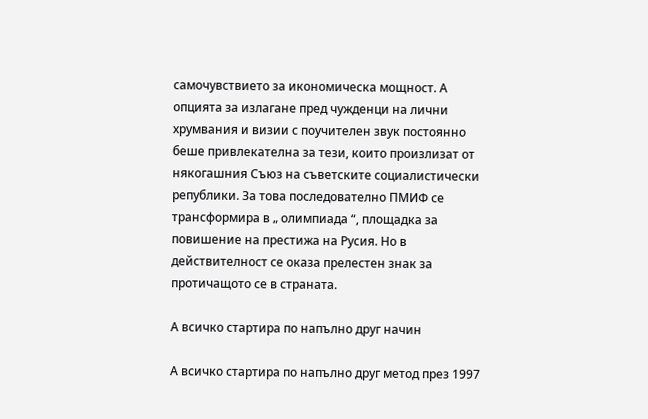самочувствието за икономическа мощност. А опцията за излагане пред чужденци на лични хрумвания и визии с поучителен звук постоянно беше привлекателна за тези, които произлизат от някогашния Съюз на съветските социалистически републики. За това последователно ПМИФ се трансформира в „ олимпиада “, площадка за повишение на престижа на Русия. Но в действителност се оказа прелестен знак за протичащото се в страната.

А всичко стартира по напълно друг начин

А всичко стартира по напълно друг метод през 1997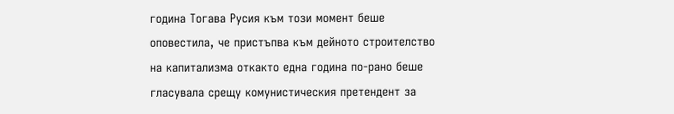година Тогава Русия към този момент беше оповестила, че пристъпва към дейното строителство на капитализма откакто една година по-рано беше гласувала срещу комунистическия претендент за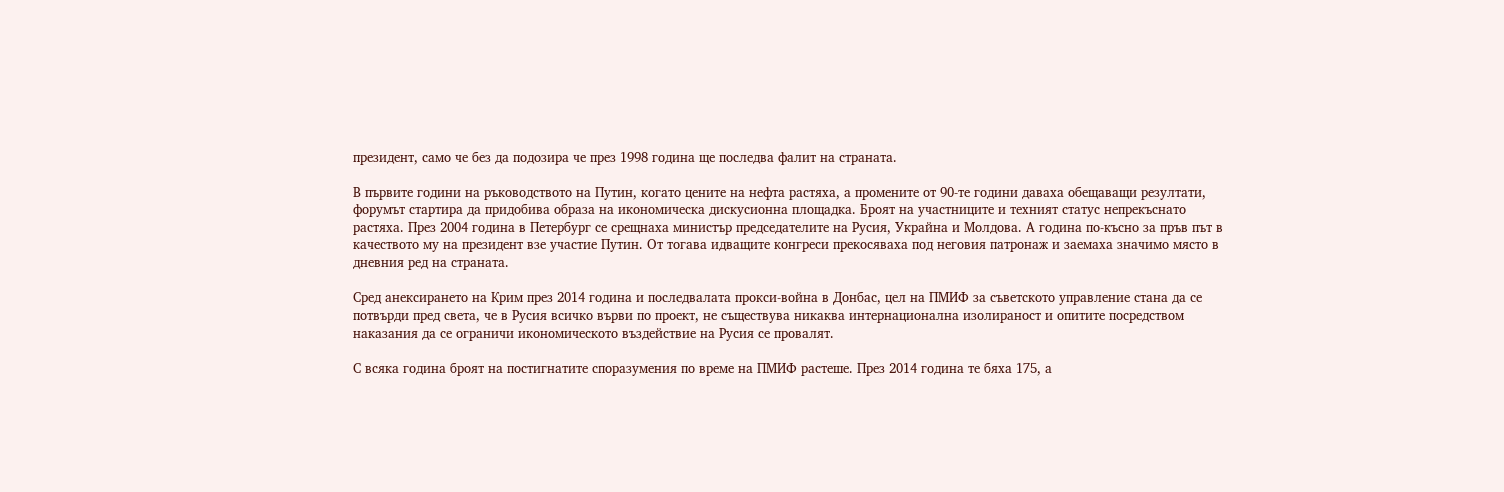президент, само че без да подозира че през 1998 година ще последва фалит на страната.

В първите години на ръководството на Путин, когато цените на нефта растяха, а промените от 90-те години даваха обещаващи резултати, форумът стартира да придобива образа на икономическа дискусионна площадка. Броят на участниците и техният статус непрекъснато растяха. През 2004 година в Петербург се срещнаха министър председателите на Русия, Украйна и Молдова. А година по-късно за пръв път в качеството му на президент взе участие Путин. От тогава идващите конгреси прекосяваха под неговия патронаж и заемаха значимо място в дневния ред на страната.

Сред анексирането на Крим през 2014 година и последвалата прокси-война в Донбас, цел на ПМИФ за съветското управление стана да се потвърди пред света, че в Русия всичко върви по проект, не съществува никаква интернационална изолираност и опитите посредством наказания да се ограничи икономическото въздействие на Русия се провалят.

С всяка година броят на постигнатите споразумения по време на ПМИФ растеше. През 2014 година те бяха 175, а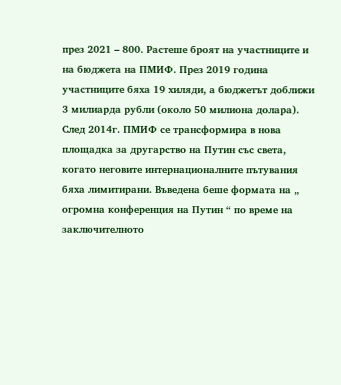през 2021 – 800. Растеше броят на участниците и на бюджета на ПМИФ. През 2019 година участниците бяха 19 хиляди, а бюджетът доближи 3 милиарда рубли (около 50 милиона долара).
След 2014г. ПМИФ се трансформира в нова площадка за другарство на Путин със света, когато неговите интернационалните пътувания бяха лимитирани. Въведена беше формата на „ огромна конференция на Путин “ по време на заключителното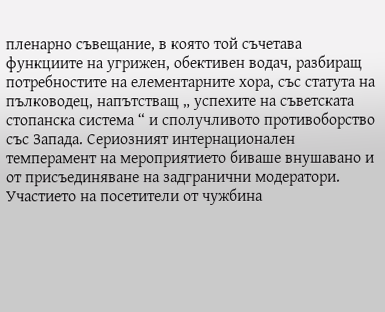пленарно съвещание, в която той съчетава функциите на угрижен, обективен водач, разбиращ потребностите на елементарните хора, със статута на пълководец, напътстващ „ успехите на съветската стопанска система “ и сполучливото противоборство със Запада. Сериозният интернационален темперамент на мероприятието биваше внушавано и от присъединяване на задгранични модератори.
Участието на посетители от чужбина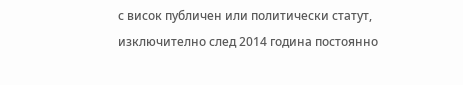с висок публичен или политически статут, изключително след 2014 година постоянно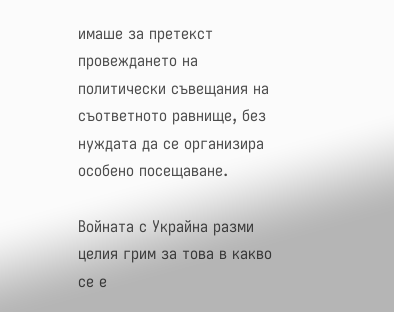имаше за претекст провеждането на политически съвещания на съответното равнище, без нуждата да се организира особено посещаване.

Войната с Украйна разми целия грим за това в какво се е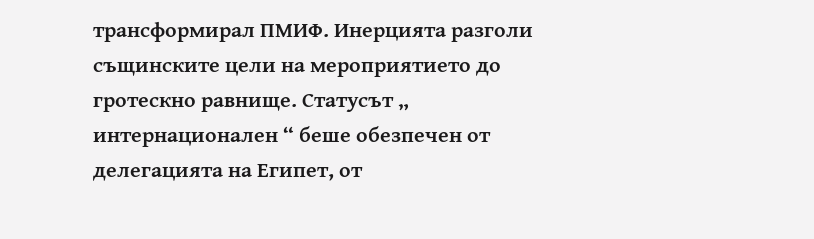трансформирал ПМИФ. Инерцията разголи същинските цели на мероприятието до гротескно равнище. Статусът „ интернационален “ беше обезпечен от делегацията на Египет, от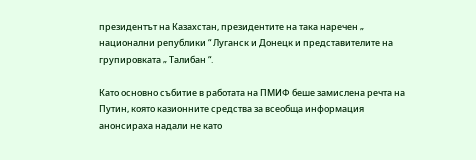президентът на Казахстан, президентите на така наречен „ национални републики “ Луганск и Донецк и представителите на групировката „ Талибан “.

Като основно събитие в работата на ПМИФ беше замислена речта на Путин, която казионните средства за всеобща информация анонсираха надали не като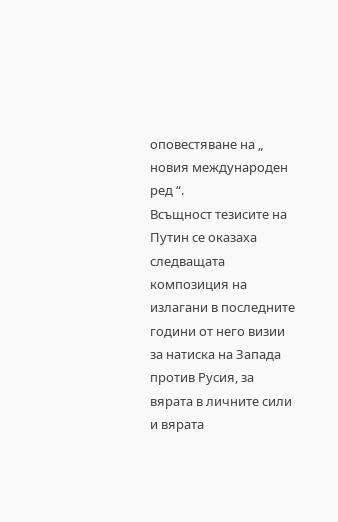оповестяване на „ новия международен ред “.
Всъщност тезисите на Путин се оказаха следващата композиция на излагани в последните години от него визии за натиска на Запада против Русия, за вярата в личните сили и вярата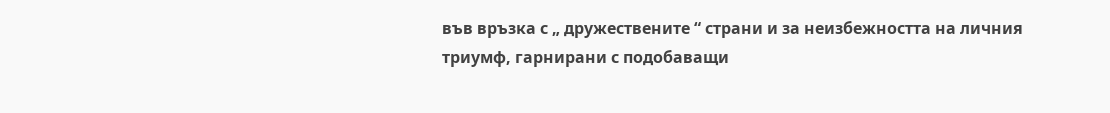във връзка с „ дружествените “ страни и за неизбежността на личния триумф, гарнирани с подобаващи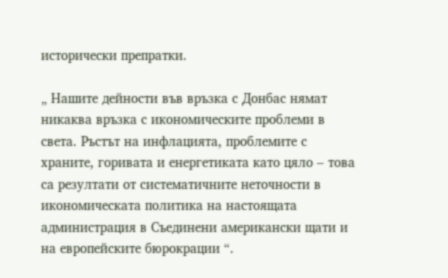исторически препратки.

„ Нашите дейности във връзка с Донбас нямат никаква връзка с икономическите проблеми в света. Ръстът на инфлацията, проблемите с храните, горивата и енергетиката като цяло – това са резултати от систематичните неточности в икономическата политика на настоящата администрация в Съединени американски щати и на европейските бюрокрации “.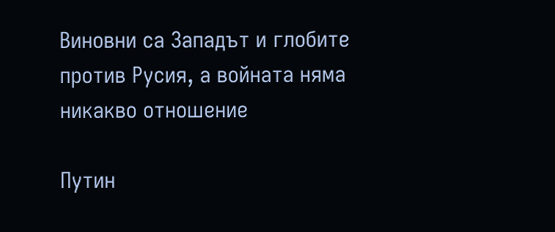Виновни са Западът и глобите против Русия, а войната няма никакво отношение

Путин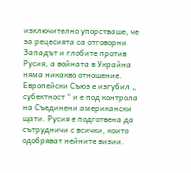изключително упорстваше, че за рецесията са отговорни Западът и глобите против Русия, а войната в Украйна няма никакво отношение. Европейски Съюз е изгубил „ субектност “ и е под контрола на Съединени американски щати. Русия е подготвена да сътрудничи с всички, които одобряват нейните визии.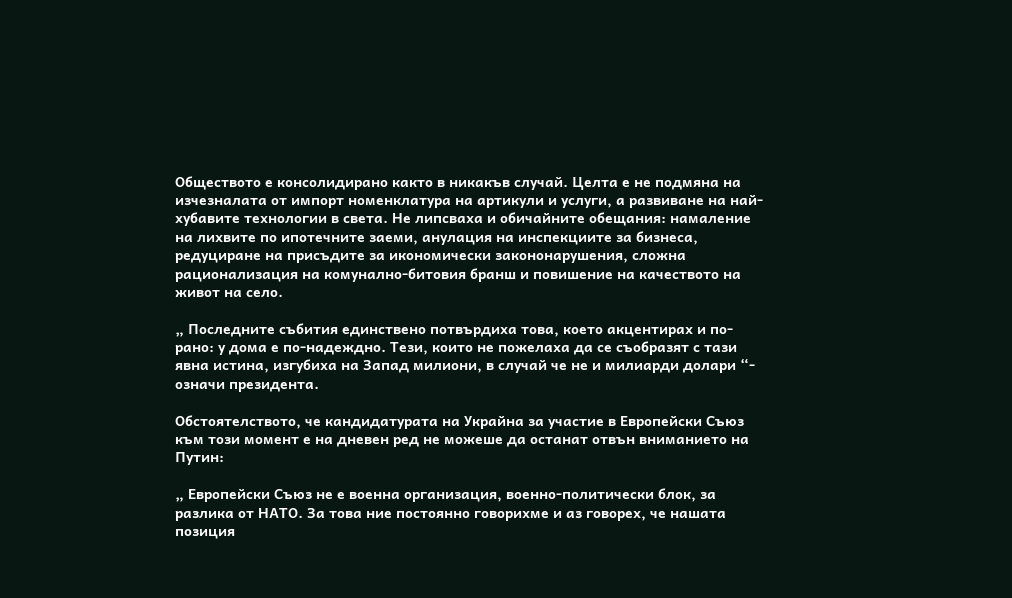Обществото е консолидирано както в никакъв случай. Целта е не подмяна на изчезналата от импорт номенклатура на артикули и услуги, а развиване на най-хубавите технологии в света. Не липсваха и обичайните обещания: намаление на лихвите по ипотечните заеми, анулация на инспекциите за бизнеса, редуциране на присъдите за икономически закононарушения, сложна рационализация на комунално-битовия бранш и повишение на качеството на живот на село.

„ Последните събития единствено потвърдиха това, което акцентирах и по-рано: у дома е по-надеждно. Тези, които не пожелаха да се съобразят с тази явна истина, изгубиха на Запад милиони, в случай че не и милиарди долари “- означи президента.

Обстоятелството, че кандидатурата на Украйна за участие в Европейски Съюз към този момент е на дневен ред не можеше да останат отвън вниманието на Путин:

„ Европейски Съюз не е военна организация, военно-политически блок, за разлика от НАТО. За това ние постоянно говорихме и аз говорех, че нашата позиция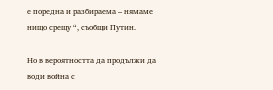е поредна и разбираема – нямаме нищо срещу “, съобщи Путин.

Но в вероятността да продължи да води война с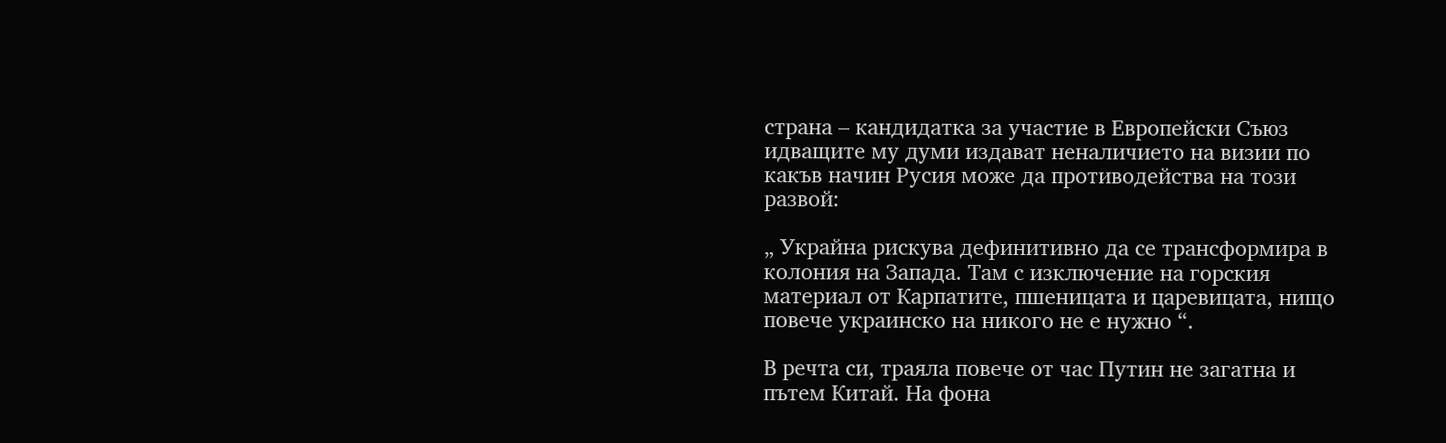страна – кандидатка за участие в Европейски Съюз идващите му думи издават неналичието на визии по какъв начин Русия може да противодейства на този развой:

„ Украйна рискува дефинитивно да се трансформира в колония на Запада. Там с изключение на горския материал от Карпатите, пшеницата и царевицата, нищо повече украинско на никого не е нужно “.

В речта си, траяла повече от час Путин не загатна и пътем Китай. На фона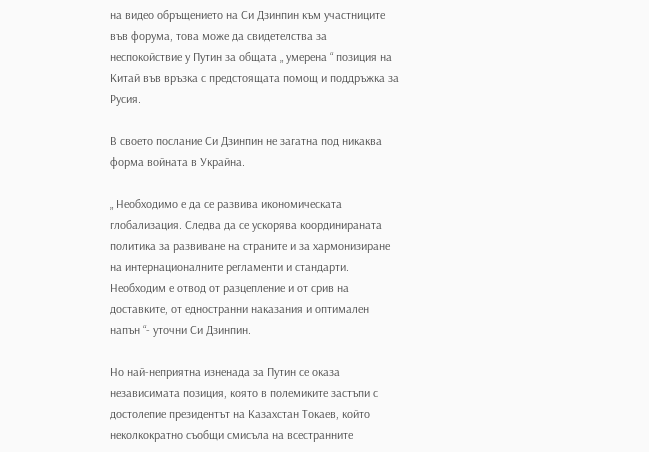на видео обръщението на Си Дзинпин към участниците във форума, това може да свидетелства за неспокойствие у Путин за общата „ умерена “ позиция на Китай във връзка с предстоящата помощ и поддръжка за Русия.

В своето послание Си Дзинпин не загатна под никаква форма войната в Украйна.

„ Необходимо е да се развива икономическата глобализация. Следва да се ускорява координираната политика за развиване на страните и за хармонизиране на интернационалните регламенти и стандарти. Необходим е отвод от разцепление и от срив на доставките, от едностранни наказания и оптимален напън “- уточни Си Дзинпин.

Но най-неприятна изненада за Путин се оказа независимата позиция, която в полемиките застъпи с достолепие президентът на Казахстан Токаев, който неколкократно съобщи смисъла на всестранните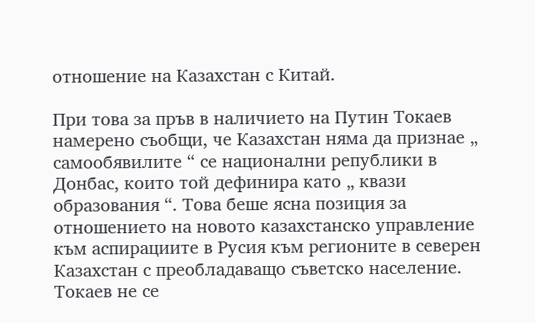отношение на Казахстан с Китай.

При това за пръв в наличието на Путин Токаев намерено съобщи, че Казахстан няма да признае „ самообявилите “ се национални републики в Донбас, които той дефинира като „ квази образования “. Това беше ясна позиция за отношението на новото казахстанско управление към аспирациите в Русия към регионите в северен Казахстан с преобладаващо съветско население. Токаев не се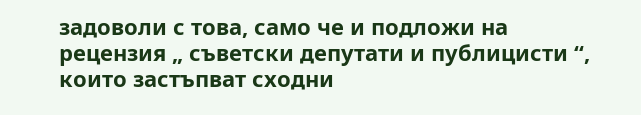задоволи с това, само че и подложи на рецензия „ съветски депутати и публицисти “, които застъпват сходни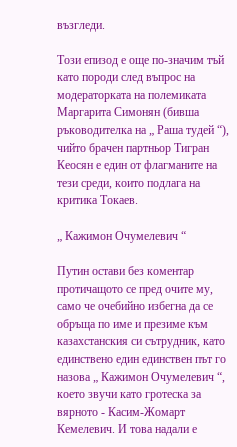възгледи.

Този епизод е още по-значим тъй като породи след въпрос на модераторката на полемиката Маргарита Симонян (бивша ръководителка на „ Раша тудей “), чийто брачен партньор Тигран Кеосян е един от флагманите на тези среди, които подлага на критика Токаев.

„ Кажимон Очумелевич “

Путин остави без коментар протичащото се пред очите му, само че очебийно избегна да се обръща по име и презиме към казахстанския си сътрудник, като единствено един единствен път го назова „ Кажимон Очумелевич “, което звучи като гротеска за вярното - Касим-Жомарт Кемелевич. И това надали е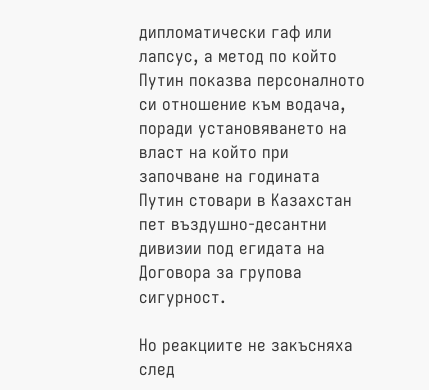дипломатически гаф или лапсус, а метод по който Путин показва персоналното си отношение към водача, поради установяването на власт на който при започване на годината Путин стовари в Казахстан пет въздушно-десантни дивизии под егидата на Договора за групова сигурност.

Но реакциите не закъсняха след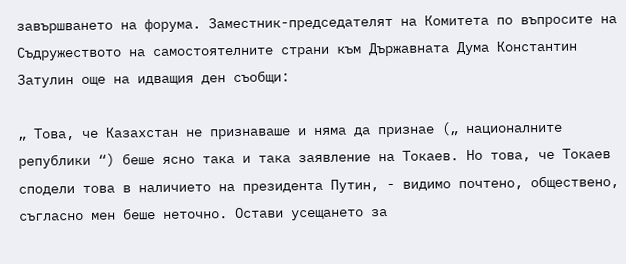завършването на форума. Заместник-председателят на Комитета по въпросите на Съдружеството на самостоятелните страни към Държавната Дума Константин Затулин още на идващия ден съобщи:

„ Това, че Казахстан не признаваше и няма да признае („ националните републики “) беше ясно така и така заявление на Токаев. Но това, че Токаев сподели това в наличието на президента Путин, - видимо почтено, обществено, съгласно мен беше неточно. Остави усещането за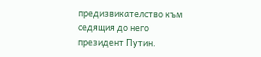предизвикателство към седящия до него президент Путин.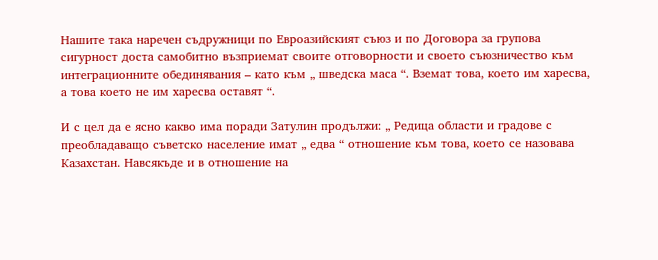Нашите така наречен съдружници по Евроазийският съюз и по Договора за групова сигурност доста самобитно възприемат своите отговорности и своето съюзничество към интеграционните обединявания – като към „ шведска маса “. Вземат това, което им харесва, а това което не им харесва оставят “.

И с цел да е ясно какво има поради Затулин продължи: „ Редица области и градове с преобладаващо съветско население имат „ едва “ отношение към това, което се назовава Казахстан. Навсякъде и в отношение на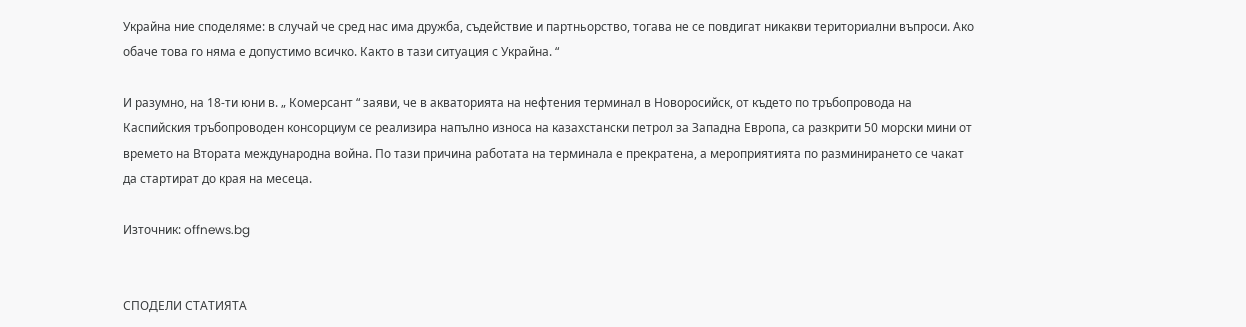Украйна ние споделяме: в случай че сред нас има дружба, съдействие и партньорство, тогава не се повдигат никакви териториални въпроси. Ако обаче това го няма е допустимо всичко. Както в тази ситуация с Украйна. “

И разумно, на 18-ти юни в. „ Комерсант “ заяви, че в акваторията на нефтения терминал в Новоросийск, от където по тръбопровода на Каспийския тръбопроводен консорциум се реализира напълно износа на казахстански петрол за Западна Европа, са разкрити 50 морски мини от времето на Втората международна война. По тази причина работата на терминала е прекратена, а мероприятията по разминирането се чакат да стартират до края на месеца.

Източник: offnews.bg


СПОДЕЛИ СТАТИЯТА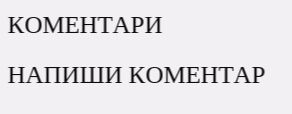КОМЕНТАРИ
НАПИШИ КОМЕНТАР